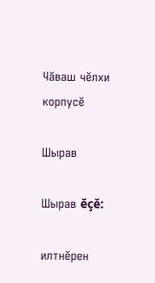Чӑваш чӗлхи корпусӗ

Шырав

Шырав ĕçĕ:

илтнӗрен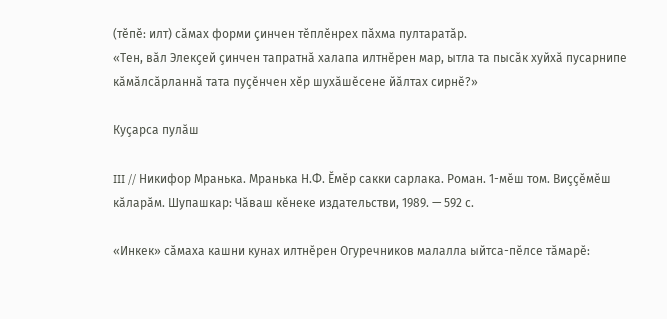(тĕпĕ: илт) сăмах форми çинчен тĕплĕнрех пăхма пултаратăр.
«Тен, вӑл Элекҫей ҫинчен тапратнӑ халапа илтнӗрен мар, ытла та пысӑк хуйхӑ пусарнипе кӑмӑлсӑрланнӑ тата пуҫӗнчен хӗр шухӑшӗсене йӑлтах сирнӗ?»

Куҫарса пулӑш

III // Никифор Мранька. Мранька Н.Ф. Ӗмӗр сакки сарлака. Роман. 1-мӗш том. Виҫҫӗмӗш кӑларӑм. Шупашкар: Чӑваш кӗнеке издательстви, 1989. — 592 с.

«Инкек» сӑмаха кашни кунах илтнӗрен Огуречников малалла ыйтса-пӗлсе тӑмарӗ: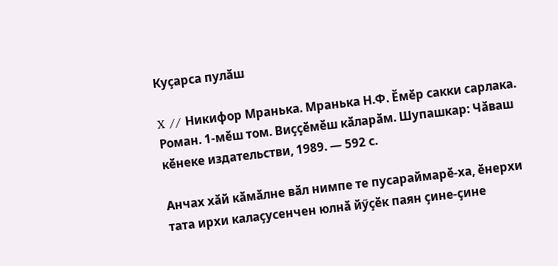Куҫарса пулӑш

X // Никифор Мранька. Мранька Н.Ф. Ӗмӗр сакки сарлака. Роман. 1-мӗш том. Виҫҫӗмӗш кӑларӑм. Шупашкар: Чӑваш кӗнеке издательстви, 1989. — 592 с.

Анчах хӑй кӑмӑлне вӑл нимпе те пусараймарӗ-ха, ӗнерхи тата ирхи калаҫусенчен юлнӑ йӳҫӗк паян ҫине-ҫине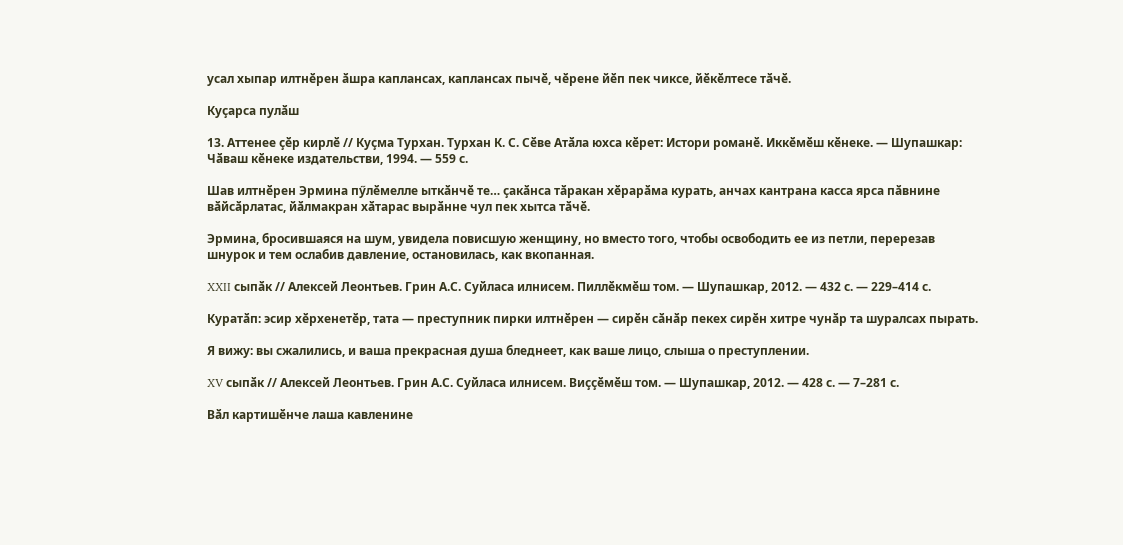усал хыпар илтнӗрен ӑшра каплансах, каплансах пычӗ, чӗрене йӗп пек чиксе, йӗкӗлтесе тӑчӗ.

Куҫарса пулӑш

13. Аттенее ҫӗр кирлӗ // Куҫма Турхан. Турхан К. С. Сӗве Атӑла юхса кӗрет: Истори романӗ. Иккӗмӗш кӗнеке. — Шупашкар: Чӑваш кӗнеке издательстви, 1994. — 559 с.

Шав илтнӗрен Эрмина пӳлӗмелле ыткӑнчӗ те… ҫакӑнса тӑракан хӗрарӑма курать, анчах кантрана касса ярса пӑвнине вӑйсӑрлатас, йӑлмакран хӑтарас вырӑнне чул пек хытса тӑчӗ.

Эрмина, бросившаяся на шум, увидела повисшую женщину, но вместо того, чтобы освободить ее из петли, перерезав шнурок и тем ослабив давление, остановилась, как вкопанная.

XXII сыпӑк // Алексей Леонтьев. Грин А.С. Суйласа илнисем. Пиллӗкмӗш том. — Шупашкар, 2012. — 432 с. — 229–414 с.

Куратӑп: эсир хӗрхенетӗр, тата — преступник пирки илтнӗрен — сирӗн сӑнӑр пекех сирӗн хитре чунӑр та шуралсах пырать.

Я вижу: вы сжалились, и ваша прекрасная душа бледнеет, как ваше лицо, слыша о преступлении.

XV сыпӑк // Алексей Леонтьев. Грин А.С. Суйласа илнисем. Виҫҫӗмӗш том. — Шупашкар, 2012. — 428 с. — 7–281 с.

Вӑл картишӗнче лаша кавленине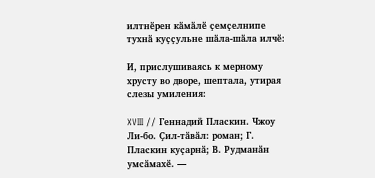илтнӗрен кӑмӑлӗ ҫемҫелнипе тухнӑ куҫҫульне шӑла-шӑла илчӗ:

И, прислушиваясь к мерному хрусту во дворе, шептала, утирая слезы умиления:

XVIII // Геннадий Пласкин. Чжоу Ли-бо. Ҫил-тӑвӑл: роман; Г. Пласкин куҫарнӑ; В. Рудманӑн умсӑмахӗ. —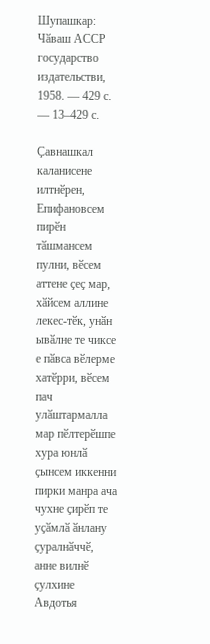Шупашкар: Чӑваш АССР государство издательстви, 1958. — 429 с. — 13–429 с.

Ҫавнашкал каланисене илтнӗрен, Епифановсем пирӗн тӑшмансем пулни, вӗсем аттене ҫеҫ мар, хӑйсем аллине лекес-тӗк, унӑн ывӑлне те чиксе е пӑвса вӗлерме хатӗрри, вӗсем пач улӑштармалла мар пӗлтерӗшпе хура юнлӑ ҫынсем иккенни пирки манра ача чухне ҫирӗп те уҫӑмлӑ ӑнлану ҫуралнӑччӗ, анне вилнӗ ҫулхине Авдотья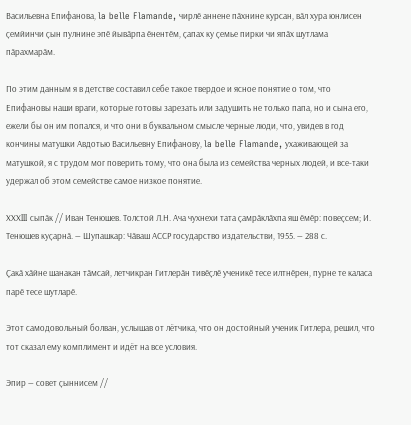Васильевна Епифанова, la belle Flamande, чирлӗ аннене пӑхнине курсан, вӑл хура юнлисен ҫемйинчи ҫын пулнине эпӗ йывӑрпа ӗнентӗм, ҫапах ку ҫемье пирки чи япӑх шутлама пӑрахмарӑм.

По этим данным я в детстве составил себе такое твердое и ясное понятие о том, что Епифановы наши враги, которые готовы зарезать или задушить не только папа, но и сына его, ежели бы он им попался, и что они в буквальном смысле черные люди, что, увидев в год кончины матушки Авдотью Васильевну Епифанову, la belle Flamande, ухаживающей за матушкой, я с трудом мог поверить тому, что она была из семейства черных людей, и все-таки удержал об этом семействе самое низкое понятие.

ХХХIII сыпӑк // Иван Тенюшев. Толстой Л.Н. Ача чухнехи тата ҫамрӑклӑхпа яш ӗмӗр: повеҫсем; И. Тенюшев куҫарнӑ. — Шупашкар: Чӑваш АССР государство издательстви, 1955. — 288 с.

Ҫакӑ хӑйне шанакан тӑмсай, летчикран Гитлерӑн тивӗҫлӗ ученикӗ тесе илтнӗрен, пурне те каласа парӗ тесе шутларӗ.

Этот самодовольный болван, услышав от лётчика, что он достойный ученик Гитлера, решил, что тот сказал ему комплимент и идёт на все условия.

Эпир — совет ҫыннисем //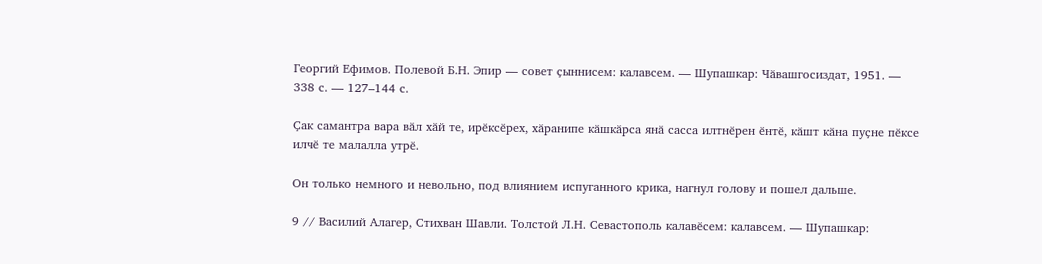Георгий Ефимов. Полевой Б.Н. Эпир — совет ҫыннисем: калавсем. — Шупашкар: Чӑвашгосиздат, 1951. — 338 с. — 127–144 с.

Ҫак самантра вара вӑл хӑй те, ирӗксӗрех, хӑранипе кӑшкӑрса янӑ сасса илтнӗрен ӗнтӗ, кӑшт кӑна пуҫне пӗксе илчӗ те малалла утрӗ.

Он только немного и невольно, под влиянием испуганного крика, нагнул голову и пошел дальше.

9 // Василий Алагер, Стихван Шавли. Толстой Л.Н. Севастополь калавӗсем: калавсем. — Шупашкар: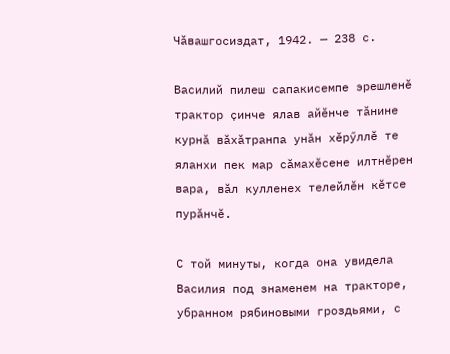Чӑвашгосиздат, 1942. — 238 с.

Василий пилеш сапакисемпе эрешленӗ трактор ҫинче ялав айӗнче тӑнине курнӑ вӑхӑтранпа унӑн хӗрӳллӗ те яланхи пек мар сӑмахӗсене илтнӗрен вара, вӑл кулленех телейлӗн кӗтсе пурӑнчӗ.

С той минуты, когда она увидела Василия под знаменем на тракторе, убранном рябиновыми гроздьями, с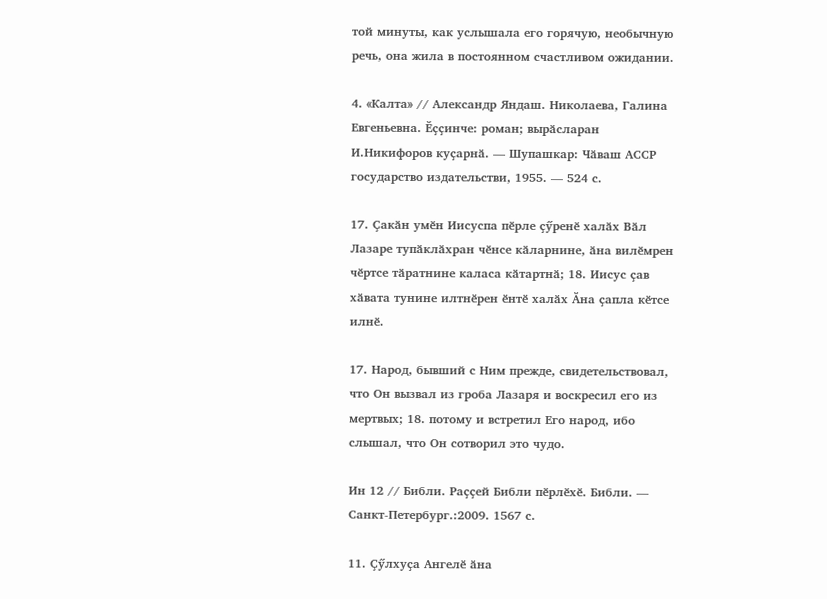той минуты, как услышала его горячую, необычную речь, она жила в постоянном счастливом ожидании.

4. «Калта» // Александр Яндаш. Николаева, Галина Евгеньевна. Ӗҫҫинче: роман; вырӑсларан И.Никифоров куҫарнӑ. — Шупашкар: Чӑваш АССР государство издательстви, 1955. — 524 с.

17. Ҫакӑн умӗн Иисуспа пӗрле ҫӳренӗ халӑх Вӑл Лазаре тупӑклӑхран чӗнсе кӑларнине, ӑна вилӗмрен чӗртсе тӑратнине каласа кӑтартнӑ; 18. Иисус ҫав хӑвата тунине илтнӗрен ӗнтӗ халӑх Ӑна ҫапла кӗтсе илнӗ.

17. Народ, бывший с Ним прежде, свидетельствовал, что Он вызвал из гроба Лазаря и воскресил его из мертвых; 18. потому и встретил Его народ, ибо слышал, что Он сотворил это чудо.

Ин 12 // Библи. Раҫҫей Библи пӗрлӗхӗ. Библи. — Санкт-Петербург.:2009. 1567 с.

11. Ҫӳлхуҫа Ангелӗ ӑна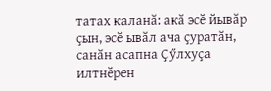татах каланӑ: акӑ эсӗ йывӑр ҫын, эсӗ ывӑл ача ҫуратӑн, санӑн асапна Ҫӳлхуҫа илтнӗрен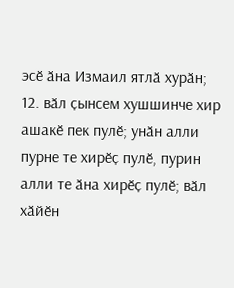эсӗ ӑна Измаил ятлӑ хурӑн; 12. вӑл ҫынсем хушшинче хир ашакӗ пек пулӗ; унӑн алли пурне те хирӗҫ пулӗ, пурин алли те ӑна хирӗҫ пулӗ; вӑл хӑйӗн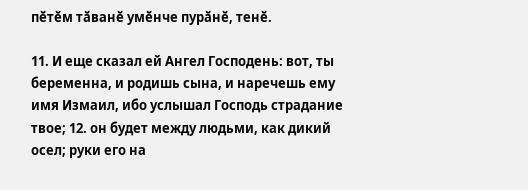пӗтӗм тӑванӗ умӗнче пурӑнӗ, тенӗ.

11. И еще сказал ей Ангел Господень: вот, ты беременна, и родишь сына, и наречешь ему имя Измаил, ибо услышал Господь страдание твое; 12. он будет между людьми, как дикий осел; руки его на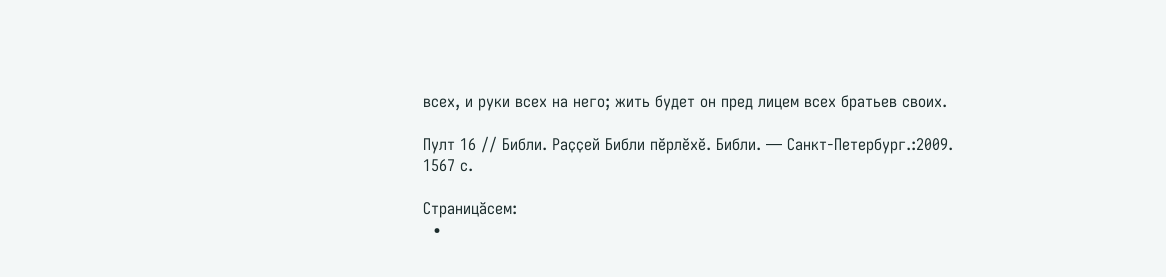всех, и руки всех на него; жить будет он пред лицем всех братьев своих.

Пулт 16 // Библи. Раҫҫей Библи пӗрлӗхӗ. Библи. — Санкт-Петербург.:2009. 1567 с.

Страницăсем:
  •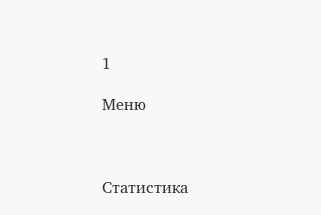1

Меню



Статистика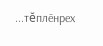...тĕплӗнрех